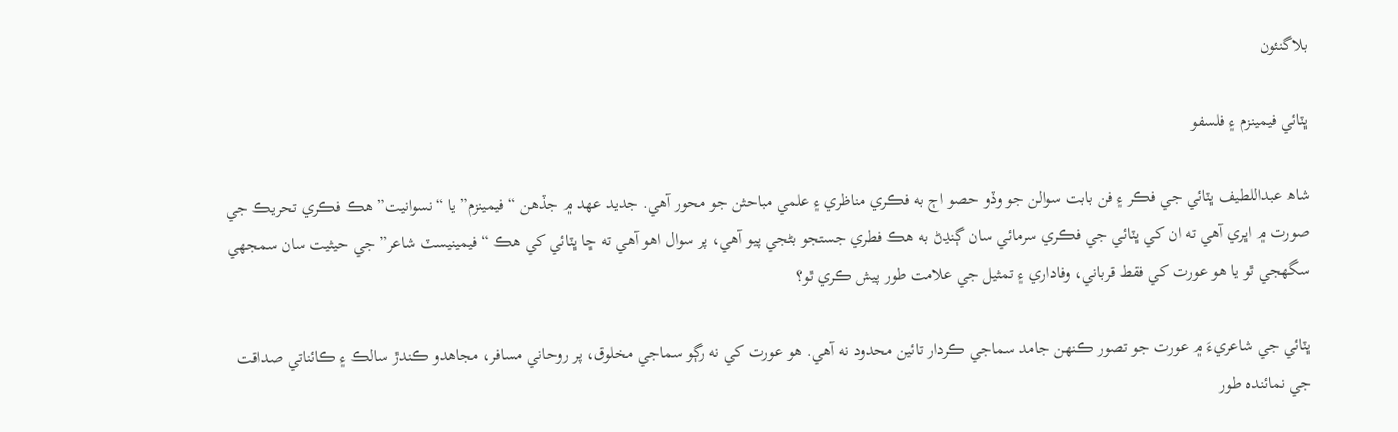بلاگنئون

ڀٽائي فيمينزم ۽ فلسفو

شاھ عبداللطيف ڀٽائي جي فڪر ۽ فن بابت سوالن جو وڏو حصو اڄ به فڪري مناظري ۽ علمي مباحثن جو محور آهي. جديد عهد ۾ جڏهن “فيمينزم” يا “نسوانيت” هڪ فڪري تحريڪ جي صورت ۾ اڀري آهي ته ان کي ڀٽائي جي فڪري سرمائي سان ڳنڍڻ به هڪ فطري جستجو بڻجي پيو آهي، پر سوال اهو آهي ته ڇا ڀٽائي کي هڪ “فيمينيسٽ شاعر” جي حيثيت سان سمجهي سگهجي ٿو يا هو عورت کي فقط قرباني، وفاداري ۽ تمثيل جي علامت طور پيش ڪري ٿو؟

ڀٽائي جي شاعريءَ ۾ عورت جو تصور ڪنهن جامد سماجي ڪردار تائين محدود نه آهي. هو عورت کي نه رڳو سماجي مخلوق، پر روحاني مسافر، مجاهدو ڪندڙ سالڪ ۽ ڪائناتي صداقت جي نمائنده طور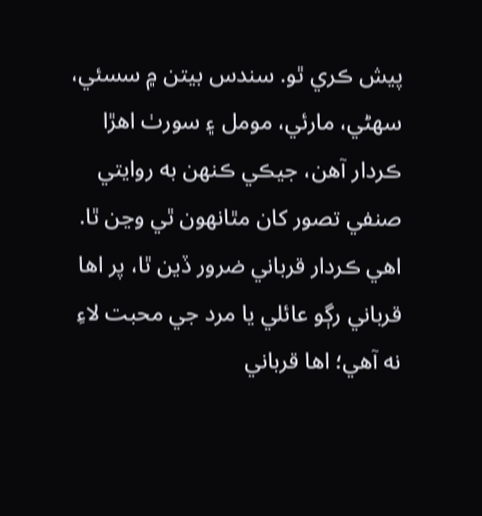پيش ڪري ٿو. سندس بيتن ۾ سسئي، سهڻي، مارئي، مومل ۽ سورٺ اهڙا ڪردار آهن، جيڪي ڪنهن به روايتي صنفي تصور کان مٿانهون ٿي وڃن ٿا. اهي ڪردار قرباني ضرور ڏين ٿا، پر اها قرباني رڳو عائلي يا مرد جي محبت لاءِ نه آهي؛ اها قرباني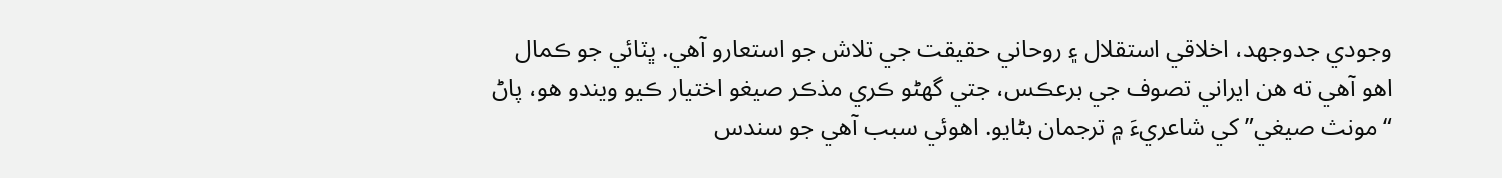وجودي جدوجهد، اخلاقي استقلال ۽ روحاني حقيقت جي تلاش جو استعارو آهي. ڀٽائي جو ڪمال اهو آهي ته هن ايراني تصوف جي برعڪس، جتي گهڻو ڪري مذڪر صيغو اختيار ڪيو ويندو هو، پاڻ “مونث صيغي” کي شاعريءَ ۾ ترجمان بڻايو. اهوئي سبب آهي جو سندس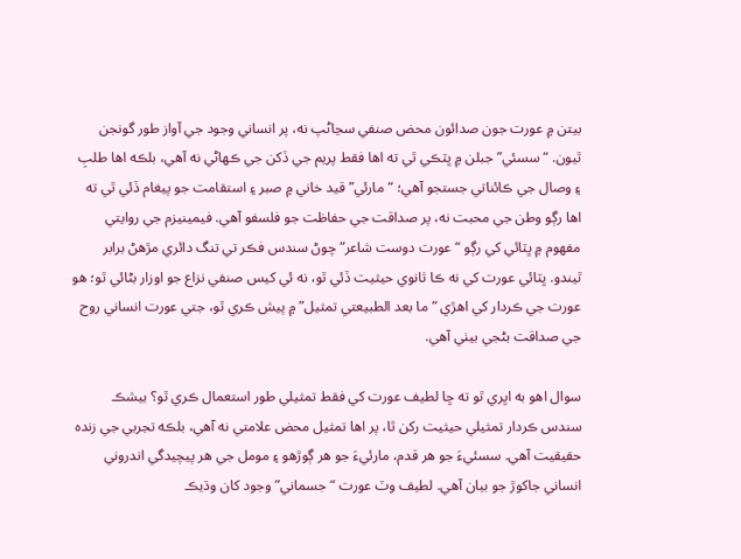بيتن ۾ عورت جون صدائون محض صنفي سڃاڻپ نه، پر انساني وجود جي آواز طور گونجن ٿيون. “سسئي” جبلن ۾ ڀٽڪي ٿي ته اها فقط پريم جي ڏکن جي ڪهاڻي نه آهي، بلڪه اها طلبِ ۽ وصال جي ڪائناتي جستجو آهي؛ “مارئي” قيد خاني ۾ صبر ۽ استقامت جو پيغام ڏئي ٿي ته اها رڳو وطن جي محبت نه، پر صداقت جي حفاظت جو فلسفو آهي. فيمينيزم جي روايتي مفهوم ۾ ڀٽائي کي رڳو “عورت دوست شاعر” چوڻ سندس فڪر تي تنگ دائري مڙهڻ برابر ٿيندو. ڀٽائي عورت کي نه ڪا ثانوي حيثيت ڏئي ٿو، نه ئي کيس صنفي نزاع جو اوزار بڻائي ٿو؛ هو عورت جي ڪردار کي اهڙي “ما بعد الطبيعتي تمثيل” ۾ پيش ڪري ٿو، جتي عورت انساني روح جي صداقت بڻجي بيٺي آهي.

سوال اهو به اڀري ٿو ته ڇا لطيف عورت کي فقط تمثيلي طور استعمال ڪري ٿو؟ بيشڪ سندس ڪردار تمثيلي حيثيت رکن ٿا، پر اها تمثيل محض علامتي نه آهي، بلڪه تجربي جي زنده حقيقيت آهي. سسئيءَ جو هر قدم، مارئيءَ جو هر ڳوڙهو ۽ مومل جي هر پيچيدگي اندروني انساني جاکوڙ جو بيان آهي. لطيف وٽ عورت “جسماني” وجود کان وڌيڪ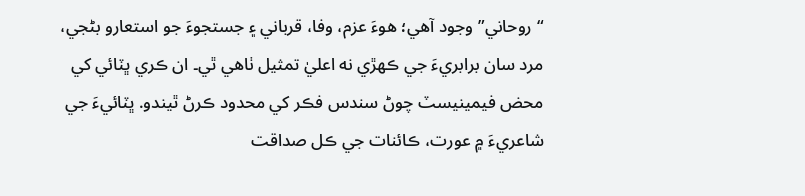“روحاني” وجود آهي؛ هوءَ عزم، وفا، قرباني ۽ جستجوءَ جو استعارو بڻجي، مرد سان برابريءَ جي ڪهڙي نه اعليٰ تمثيل ٺاهي ٿي۔ ان ڪري ڀٽائي کي محض فيمينيسٽ چوڻ سندس فڪر کي محدود ڪرڻ ٿيندو. ڀٽائيءَ جي شاعريءَ ۾ عورت، ڪائنات جي ڪل صداقت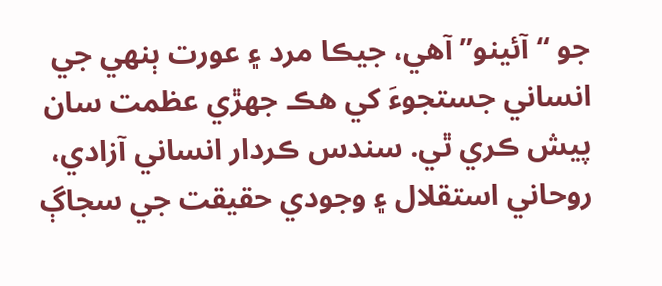جو “آئينو” آهي، جيڪا مرد ۽ عورت ٻنهي جي انساني جستجوءَ کي هڪ جهڙي عظمت سان پيش ڪري ٿي. سندس ڪردار انساني آزادي، روحاني استقلال ۽ وجودي حقيقت جي سجاڳ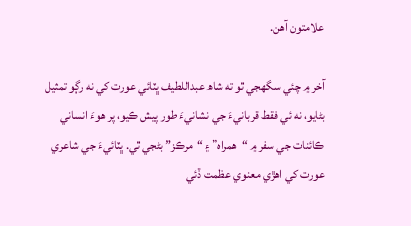علامتون آهن.

آخر ۾ چئي سگهجي ٿو ته شاھ عبداللطيف ڀٽائي عورت کي نه رڳو تمثيل بڻايو، نه ئي فقط قربانيءَ جي نشانيءَ طور پيش ڪيو، پر هوءَ انساني ڪائنات جي سفر ۾ “همراه” ۽ “مرڪز” بڻجي ٿي. ڀٽائيءَ جي شاعري عورت کي اهڙي معنوي عظمت ڏئي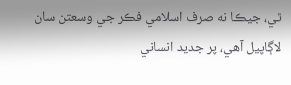ٿي، جيڪا نه صرف اسلامي فڪر جي وسعتن سان لاڳاپيل آهي، پر جديد انساني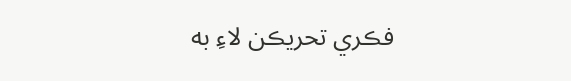فڪري تحريڪن لاءِ به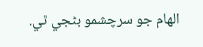الهام جو سرچشمو بڻجي ٿي.